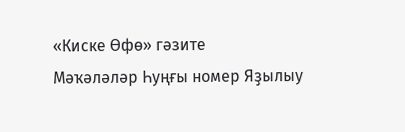«Киске Өфө» гәзите
Мәҡәләләр Һуңғы номер Яҙылыу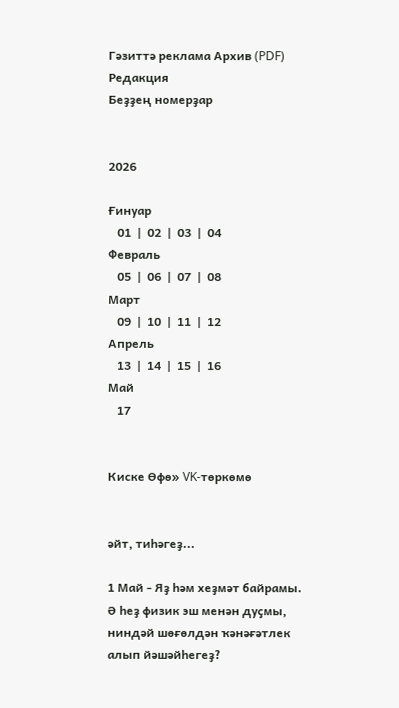Гәзиттә реклама Архив (PDF) Редакция
Беҙҙең номерҙар


2026

Ғинуар
   01  |  02  |  03  |  04
Февраль
   05  |  06  |  07  |  08
Март
   09  |  10  |  11  |  12
Апрель
   13  |  14  |  15  |  16
Май
   17


Киске Өфө» VK-төркөмө


әйт, тиһәгеҙ...

1 Май - Яҙ һәм хеҙмәт байрамы. Ә һеҙ физик эш менән дуҫмы, ниндәй шөғөлдән ҡәнәғәтлек алып йәшәйһегеҙ?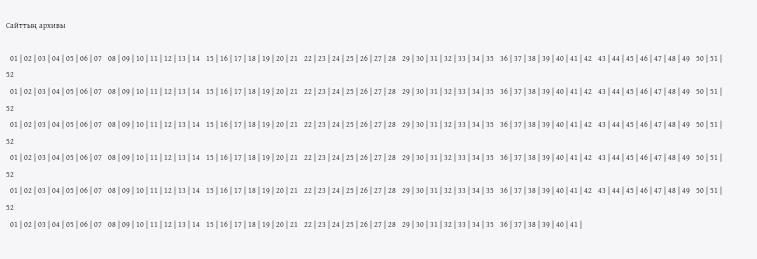Сайттың архивы

  01 | 02 | 03 | 04 | 05 | 06 | 07   08 | 09 | 10 | 11 | 12 | 13 | 14   15 | 16 | 17 | 18 | 19 | 20 | 21   22 | 23 | 24 | 25 | 26 | 27 | 28   29 | 30 | 31 | 32 | 33 | 34 | 35   36 | 37 | 38 | 39 | 40 | 41 | 42   43 | 44 | 45 | 46 | 47 | 48 | 49   50 | 51 | 52
  01 | 02 | 03 | 04 | 05 | 06 | 07   08 | 09 | 10 | 11 | 12 | 13 | 14   15 | 16 | 17 | 18 | 19 | 20 | 21   22 | 23 | 24 | 25 | 26 | 27 | 28   29 | 30 | 31 | 32 | 33 | 34 | 35   36 | 37 | 38 | 39 | 40 | 41 | 42   43 | 44 | 45 | 46 | 47 | 48 | 49   50 | 51 | 52
  01 | 02 | 03 | 04 | 05 | 06 | 07   08 | 09 | 10 | 11 | 12 | 13 | 14   15 | 16 | 17 | 18 | 19 | 20 | 21   22 | 23 | 24 | 25 | 26 | 27 | 28   29 | 30 | 31 | 32 | 33 | 34 | 35   36 | 37 | 38 | 39 | 40 | 41 | 42   43 | 44 | 45 | 46 | 47 | 48 | 49   50 | 51 | 52
  01 | 02 | 03 | 04 | 05 | 06 | 07   08 | 09 | 10 | 11 | 12 | 13 | 14   15 | 16 | 17 | 18 | 19 | 20 | 21   22 | 23 | 24 | 25 | 26 | 27 | 28   29 | 30 | 31 | 32 | 33 | 34 | 35   36 | 37 | 38 | 39 | 40 | 41 | 42   43 | 44 | 45 | 46 | 47 | 48 | 49   50 | 51 | 52
  01 | 02 | 03 | 04 | 05 | 06 | 07   08 | 09 | 10 | 11 | 12 | 13 | 14   15 | 16 | 17 | 18 | 19 | 20 | 21   22 | 23 | 24 | 25 | 26 | 27 | 28   29 | 30 | 31 | 32 | 33 | 34 | 35   36 | 37 | 38 | 39 | 40 | 41 | 42   43 | 44 | 45 | 46 | 47 | 48 | 49   50 | 51 | 52
  01 | 02 | 03 | 04 | 05 | 06 | 07   08 | 09 | 10 | 11 | 12 | 13 | 14   15 | 16 | 17 | 18 | 19 | 20 | 21   22 | 23 | 24 | 25 | 26 | 27 | 28   29 | 30 | 31 | 32 | 33 | 34 | 35   36 | 37 | 38 | 39 | 40 | 41 |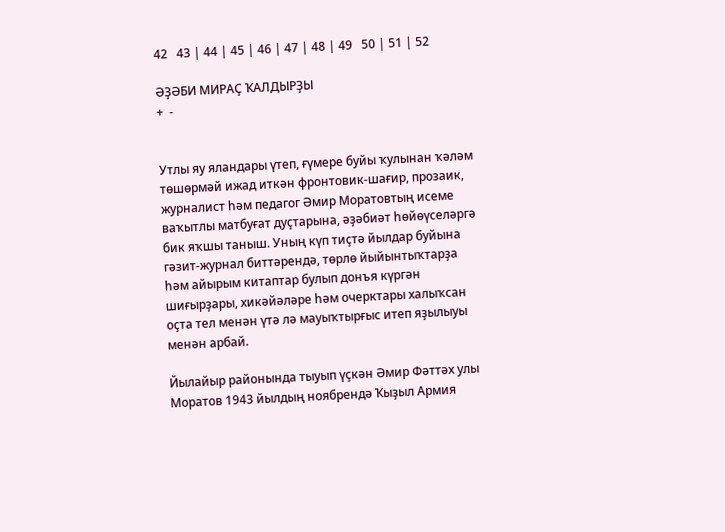42   43 | 44 | 45 | 46 | 47 | 48 | 49   50 | 51 | 52

ӘҘӘБИ МИРАҪ ҠАЛДЫРҘЫ
+  -


Утлы яу яландары үтеп, ғүмере буйы ҡулынан ҡәләм төшөрмәй ижад иткән фронтовик-шағир, прозаик, журналист һәм педагог Әмир Моратовтың исеме ваҡытлы матбуғат дуҫтарына, әҙәбиәт һөйөүселәргә бик яҡшы таныш. Уның күп тиҫтә йылдар буйына гәзит-журнал биттәрендә, төрлө йыйынтыҡтарҙа һәм айырым китаптар булып донъя күргән шиғырҙары, хикәйәләре һәм очерктары халыҡсан оҫта тел менән үтә лә мауыҡтырғыс итеп яҙылыуы менән арбай.

Йылайыр районында тыуып үҫкән Әмир Фәттәх улы Моратов 1943 йылдың ноябрендә Ҡыҙыл Армия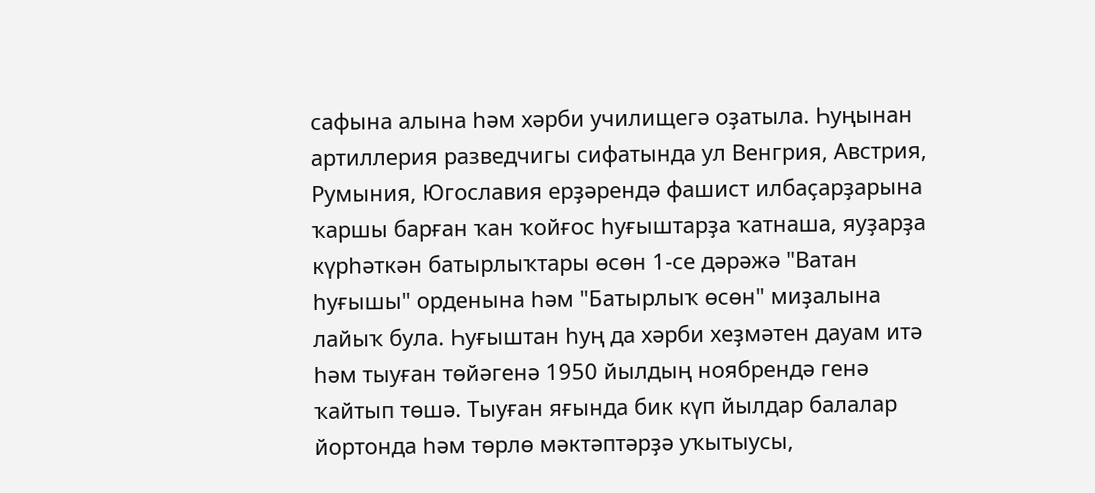сафына алына һәм хәрби училищегә оҙатыла. Һуңынан артиллерия разведчигы сифатында ул Венгрия, Австрия, Румыния, Югославия ерҙәрендә фашист илбаҫарҙарына ҡаршы барған ҡан ҡойғос һуғыштарҙа ҡатнаша, яуҙарҙа күрһәткән батырлыҡтары өсөн 1-се дәрәжә "Ватан һуғышы" орденына һәм "Батырлыҡ өсөн" миҙалына лайыҡ була. Һуғыштан һуң да хәрби хеҙмәтен дауам итә һәм тыуған төйәгенә 1950 йылдың ноябрендә генә ҡайтып төшә. Тыуған яғында бик күп йылдар балалар йортонда һәм төрлө мәктәптәрҙә уҡытыусы,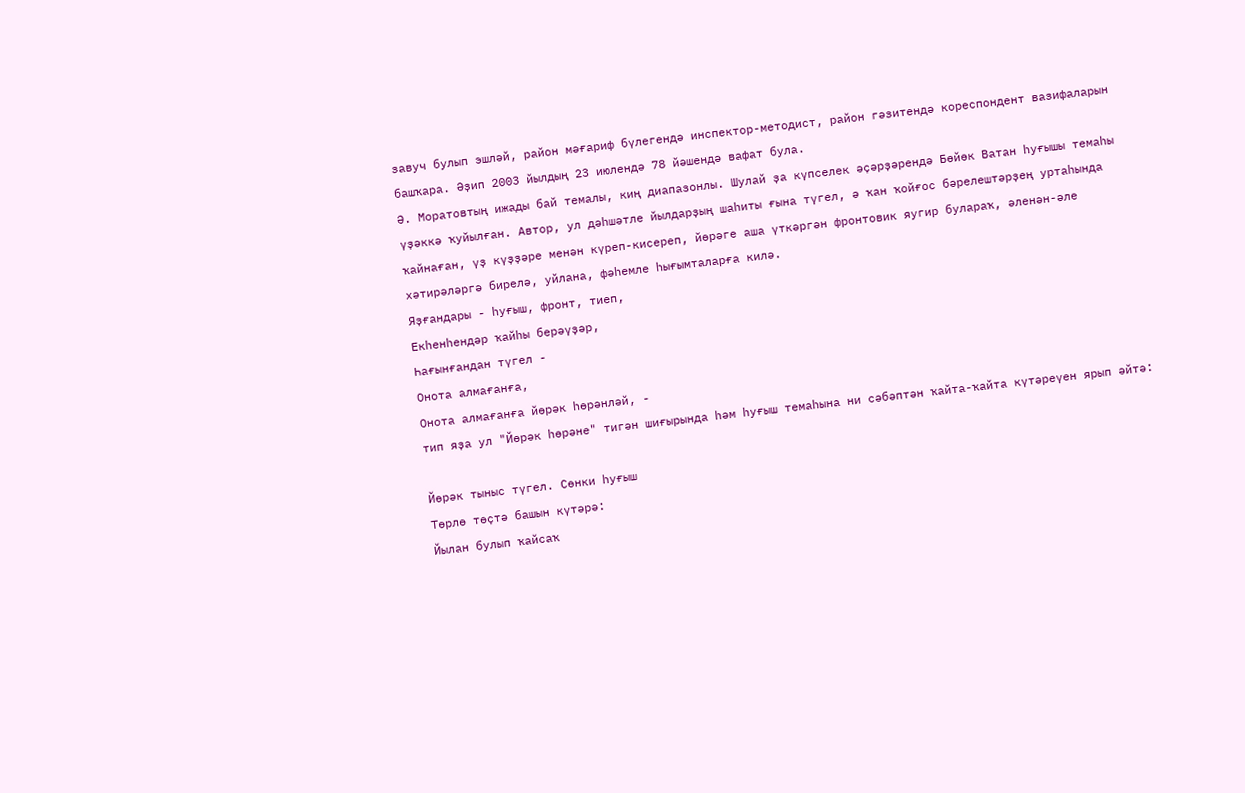завуч булып эшләй, район мәғариф бүлегендә инспектор-методист, район гәзитендә кореспондент вазифаларын башҡара. Әҙип 2003 йылдың 23 июлендә 78 йәшендә вафат була.
Ә. Моратовтың ижады бай темалы, киң диапазонлы. Шулай ҙа күпселек әҫәрҙәрендә Бөйөк Ватан һуғышы темаһы үҙәккә ҡуйылған. Автор, ул дәһшәтле йылдарҙың шаһиты ғына түгел, ә ҡан ҡойғос бәрелештәрҙең уртаһында ҡайнаған, үҙ күҙҙәре менән күреп-кисереп, йөрәге аша үткәргән фронтовик яугир булараҡ, әленән-әле хәтирәләргә бирелә, уйлана, фәһемле һығымталарға килә.
Яҙғандары - һуғыш, фронт, тиеп,
Екһенһендәр ҡайһы берәүҙәр,
Һағынғандан түгел -
Онота алмағанға,
Онота алмағанға йөрәк һөрәнләй, -
тип яҙа ул "Йөрәк һөрәне" тигән шиғырында һәм һуғыш темаһына ни сәбәптән ҡайта-ҡайта күтәреүен ярып әйтә:

Йөрәк тыныс түгел. Сөнки һуғыш
Төрлө төҫтә башын күтәрә:
Йылан булып ҡайсаҡ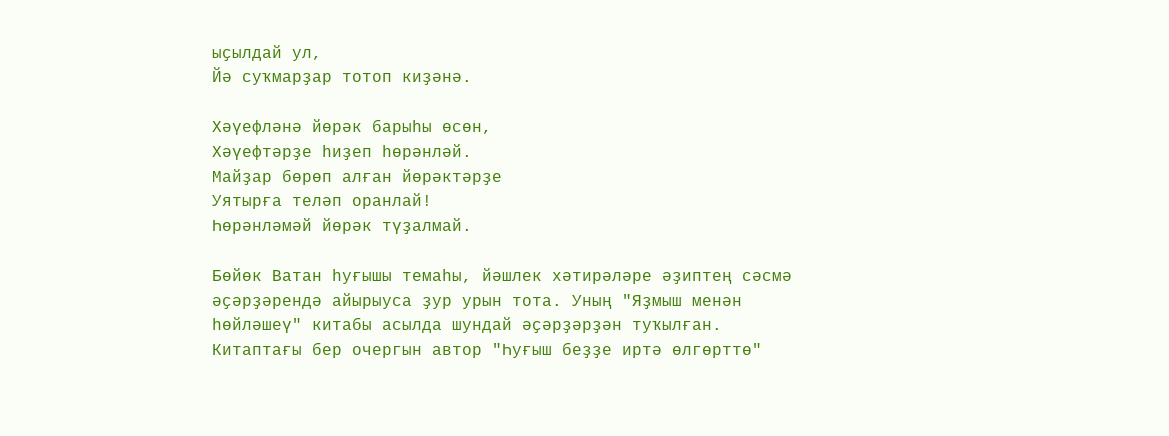ыҫылдай ул,
Йә суҡмарҙар тотоп киҙәнә.

Хәүефләнә йөрәк барыһы өсөн,
Хәүефтәрҙе һиҙеп һөрәнләй.
Майҙар бөрөп алған йөрәктәрҙе
Уятырға теләп оранлай!
Һөрәнләмәй йөрәк түҙалмай.

Бөйөк Ватан һуғышы темаһы, йәшлек хәтирәләре әҙиптең сәсмә әҫәрҙәрендә айырыуса ҙур урын тота. Уның "Яҙмыш менән һөйләшеү" китабы асылда шундай әҫәрҙәрҙән туҡылған. Китаптағы бер очергын автор "Һуғыш беҙҙе иртә өлгөрттө"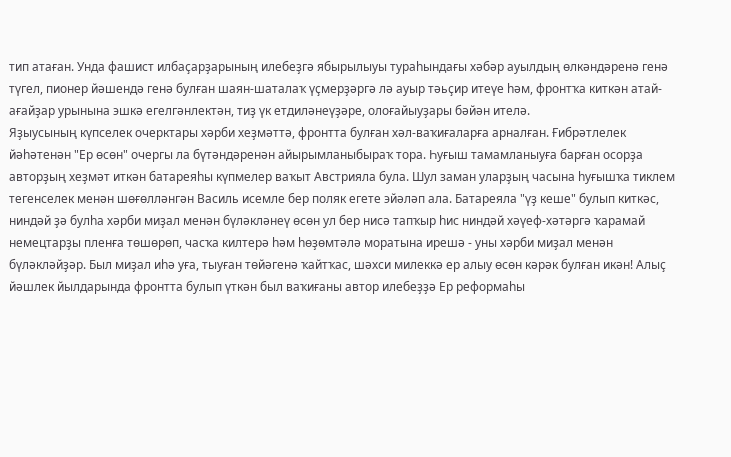тип атаған. Унда фашист илбаҫарҙарының илебеҙгә ябырылыуы тураһындағы хәбәр ауылдың өлкәндәренә генә түгел, пионер йәшендә генә булған шаян-шаталаҡ үҫмерҙәргә лә ауыр тәьҫир итеүе һәм, фронтҡа киткән атай-ағайҙар урынына эшкә егелгәнлектән, тиҙ үк етдиләнеүҙәре, олоғайыуҙары бәйән ителә.
Яҙыусының күпселек очерктары хәрби хеҙмәттә, фронтта булған хәл-ваҡиғаларға арналған. Ғибрәтлелек йәһәтенән "Ер өсөн" очергы ла бүтәндәренән айырымланыбыраҡ тора. Һуғыш тамамланыуға барған осорҙа авторҙың хеҙмәт иткән батареяһы күпмелер ваҡыт Австрияла була. Шул заман уларҙың часына һуғышҡа тиклем тегенселек менән шөғөлләнгән Василь исемле бер поляк егете эйәләп ала. Батареяла "үҙ кеше" булып киткәс, ниндәй ҙә булһа хәрби миҙал менән бүләкләнеү өсөн ул бер нисә тапҡыр һис ниндәй хәүеф-хәтәргә ҡарамай немецтарҙы пленға төшөрөп, часҡа килтерә һәм һөҙөмтәлә моратына ирешә - уны хәрби миҙал менән бүләкләйҙәр. Был миҙал иһә уға, тыуған төйәгенә ҡайтҡас, шәхси милеккә ер алыу өсөн кәрәк булған икән! Алыҫ йәшлек йылдарында фронтта булып үткән был ваҡиғаны автор илебеҙҙә Ер реформаһы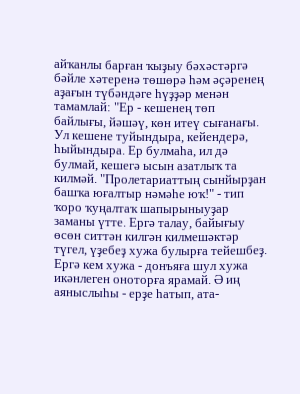айҡанлы барған ҡыҙыу бәхәстәргә бәйле хәтеренә төшөрә һәм әҫәренең аҙағын түбәндәге һүҙҙәр менән тамамлай: "Ер - кешенең төп байлығы, йәшәү, көн итеү сығанағы. Ул кешене туйындыра, кейендерә, һыйындыра. Ер булмаһа, ил дә булмай, кешегә ысын азатлыҡ та килмәй. "Пролетариаттың сынйырҙан башҡа юғалтыр нәмәһе юҡ!" - тип ҡоро ҡуңалтаҡ шапырыныуҙар заманы үтте. Ергә талау, байығыу өсөн ситтән килгән килмешәктәр түгел, үҙебеҙ хужа булырға тейешбеҙ. Ергә кем хужа - донъяға шул хужа икәнлеген оноторға ярамай. Ә иң аяныслыһы - ерҙе һатып, ата-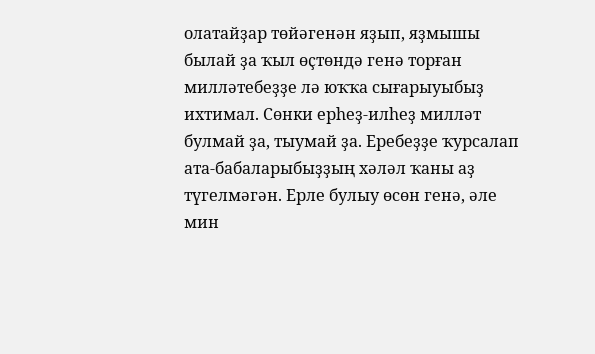олатайҙар төйәгенән яҙып, яҙмышы былай ҙа ҡыл өҫтөндә генә торған милләтебеҙҙе лә юҡҡа сығарыуыбыҙ ихтимал. Сөнки ерһеҙ-илһеҙ милләт булмай ҙа, тыумай ҙа. Еребеҙҙе ҡурсалап ата-бабаларыбыҙҙың хәләл ҡаны аҙ түгелмәгән. Ерле булыу өсөн генә, әле мин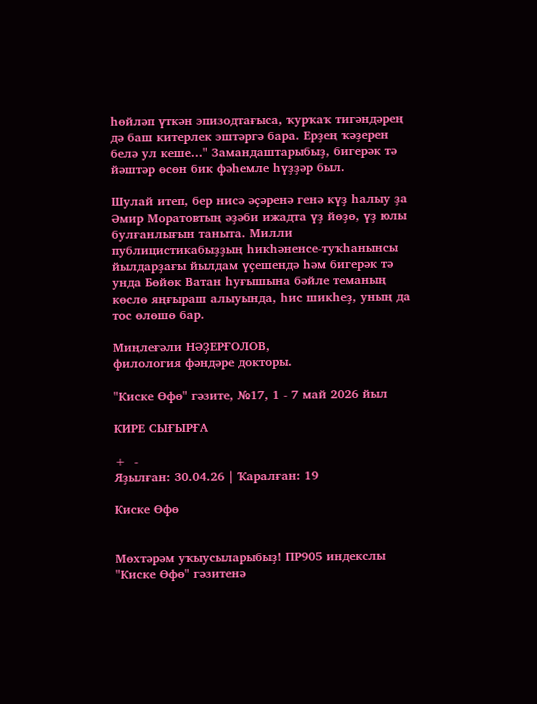һөйләп үткән эпизодтағыса, ҡурҡаҡ тигәндәрең дә баш китерлек эштәргә бара. Ерҙең ҡәҙерен белә ул кеше…" Замандаштарыбыҙ, бигерәк тә йәштәр өсөн бик фәһемле һүҙҙәр был.

Шулай итеп, бер нисә әҫәренә генә күҙ һалыу ҙа Әмир Моратовтың әҙәби ижадта үҙ йөҙө, үҙ юлы булғанлығын таныта. Милли публицистикабыҙҙың һикһәненсе-туҡһанынсы йылдарҙағы йылдам үҫешендә һәм бигерәк тә унда Бөйөк Ватан һуғышына бәйле теманың көслө яңғыраш алыуында, һис шикһеҙ, уның да тос өлөшө бар.

Миңлеғәли НӘҘЕРҒОЛОВ,
филология фәндәре докторы.

"Киске Өфө" гәзите, №17, 1 - 7 май 2026 йыл

КИРЕ СЫҒЫРҒА

+  -
Яҙылған: 30.04.26 | Ҡаралған: 19

Киске Өфө


Мөхтәрәм уҡыусыларыбыҙ! ПР905 индекслы "Киске Өфө" гәзитенә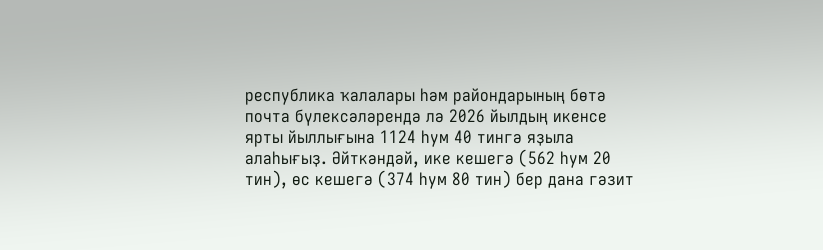республика ҡалалары һәм райондарының бөтә почта бүлексәләрендә лә 2026 йылдың икенсе ярты йыллығына 1124 һум 40 тингә яҙыла алаһығыҙ. Әйткәндәй, ике кешегә (562 һум 20 тин), өс кешегә (374 һум 80 тин) бер дана гәзит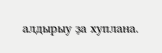алдырыу ҙа хуплана.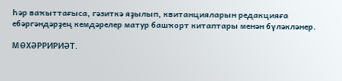Һәр ваҡыттағыса, гәзиткә яҙылып, квитанцияларын редакцияға ебәргәндәрҙең кемдәрелер матур башҡорт китаптары менән бүләкләнер.

МӨХӘРРИРИӘТ.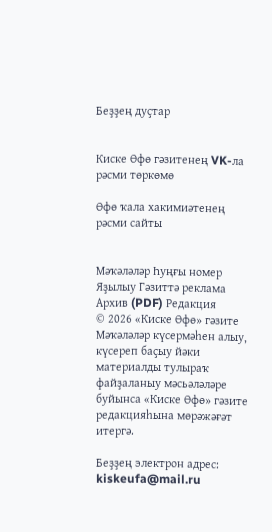Беҙҙең дуҫтар


Киске Өфө гәзитенең VK-ла рәсми төркөмө

Өфө ҡала хакимиәтенең рәсми сайты


Мәҡәләләр Һуңғы номер Яҙылыу Гәзиттә реклама Архив (PDF) Редакция
© 2026 «Киске Өфө» гәзите
Мәҡәләләр күсермәһен алыу, күсереп баҫыу йәки материалды тулыраҡ файҙаланыу мәсьәләләре буйынса «Киске Өфө» гәзите редакцияһына мөрәжәғәт итергә.

Беҙҙең электрон адрес: kiskeufa@mail.ru